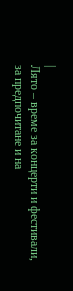|
Лято – време за концерти и фестивали, за предпочитане и на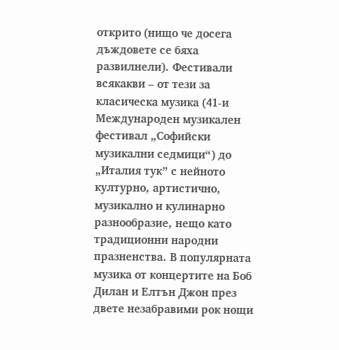открито (нищо че досега дъждовете се бяха развилнели). Фестивали всякакви – от тези за класическа музика (41-и Международен музикален фестивал „Софийски музикални седмици“) до „Италия тук” с нейното културно, артистично, музикално и кулинарно разнообразие, нещо като традиционни народни празненства. В популярната музика от концертите на Боб Дилан и Елтън Джон през двете незабравими рок нощи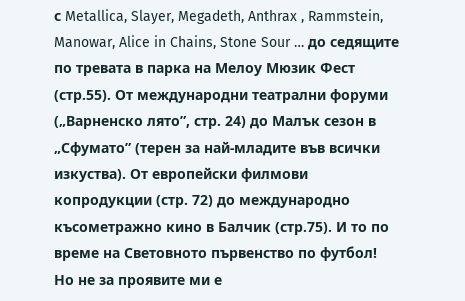с Metallica, Slayer, Megadeth, Anthrax , Rammstein, Manowar, Alice in Chains, Stone Sour … до седящите по тревата в парка на Мелоу Мюзик Фест (стр.55). От международни театрални форуми („Варненско лято”, стр. 24) до Малък сезон в „Сфумато” (терен за най-младите във всички изкуства). От европейски филмови копродукции (стр. 72) до международно късометражно кино в Балчик (стр.75). И то по време на Световното първенство по футбол!
Но не за проявите ми е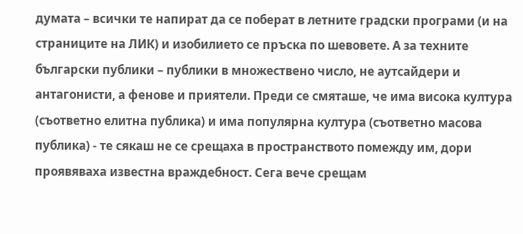думата – всички те напират да се поберат в летните градски програми (и на страниците на ЛИК) и изобилието се пръска по шевовете. А за техните български публики – публики в множествено число, не аутсайдери и антагонисти, а фенове и приятели. Преди се смяташе, че има висока култура (съответно елитна публика) и има популярна култура (съответно масова публика) - те сякаш не се срещаха в пространството помежду им, дори проявяваха известна враждебност. Сега вече срещам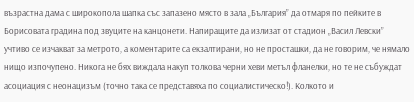възрастна дама с широкопола шапка със запазено място в зала „България” да отмаря по пейките в Борисовата градина под звуците на канцонети. Напиращите да излизат от стадион „Васил Левски” учтиво се изчакват за метрото, а коментарите са екзалтирани, но не просташки, да не говорим, че нямало нищо изпочупено. Никога не бях виждала накуп толкова черни хеви метъл фланелки, но те не събуждат асоциация с неонацизъм (точно така се представяха по социалистическо!). Колкото и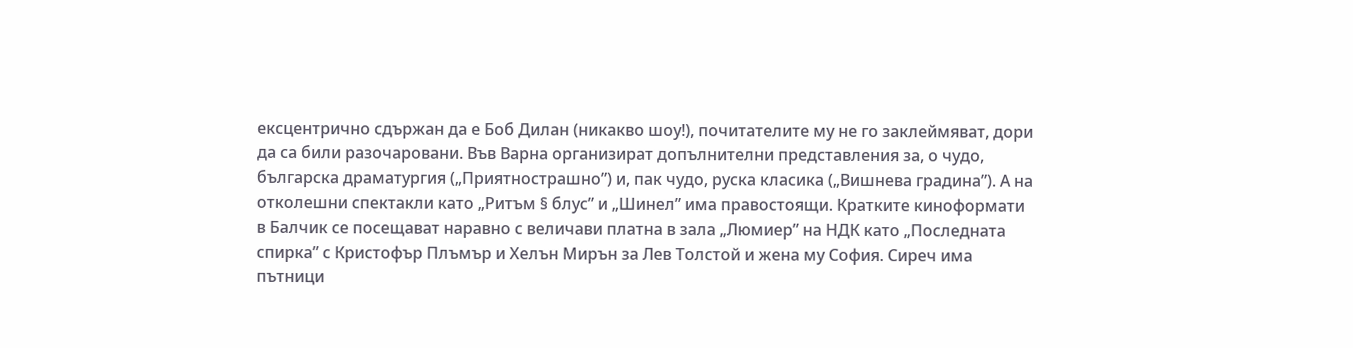ексцентрично сдържан да е Боб Дилан (никакво шоу!), почитателите му не го заклеймяват, дори да са били разочаровани. Във Варна организират допълнителни представления за, о чудо, българска драматургия („Приятнострашно”) и, пак чудо, руска класика („Вишнева градина”). А на отколешни спектакли като „Ритъм § блус” и „Шинел” има правостоящи. Кратките киноформати в Балчик се посещават наравно с величави платна в зала „Люмиер” на НДК като „Последната спирка” с Кристофър Плъмър и Хелън Мирън за Лев Толстой и жена му София. Сиреч има пътници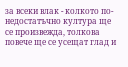за всеки влак - колкото по-недостатъчно култура ще се произвежда, толкова повече ще се усещат глад и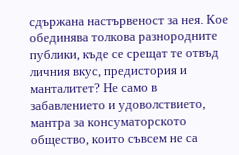сдържана настървеност за нея. Кое обединява толкова разнородните публики, къде се срещат те отвъд личния вкус, предистория и манталитет? Не само в забавлението и удоволствието, мантра за консуматорското общество, които съвсем не са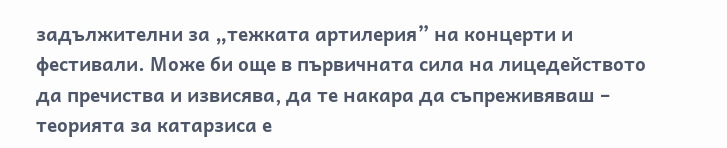задължителни за „тежката артилерия” на концерти и фестивали. Може би още в първичната сила на лицедейството да пречиства и извисява, да те накара да съпреживяваш – теорията за катарзиса е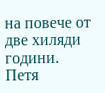на повече от две хиляди години.
Петя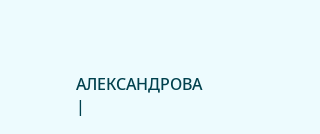АЛЕКСАНДРОВА
|